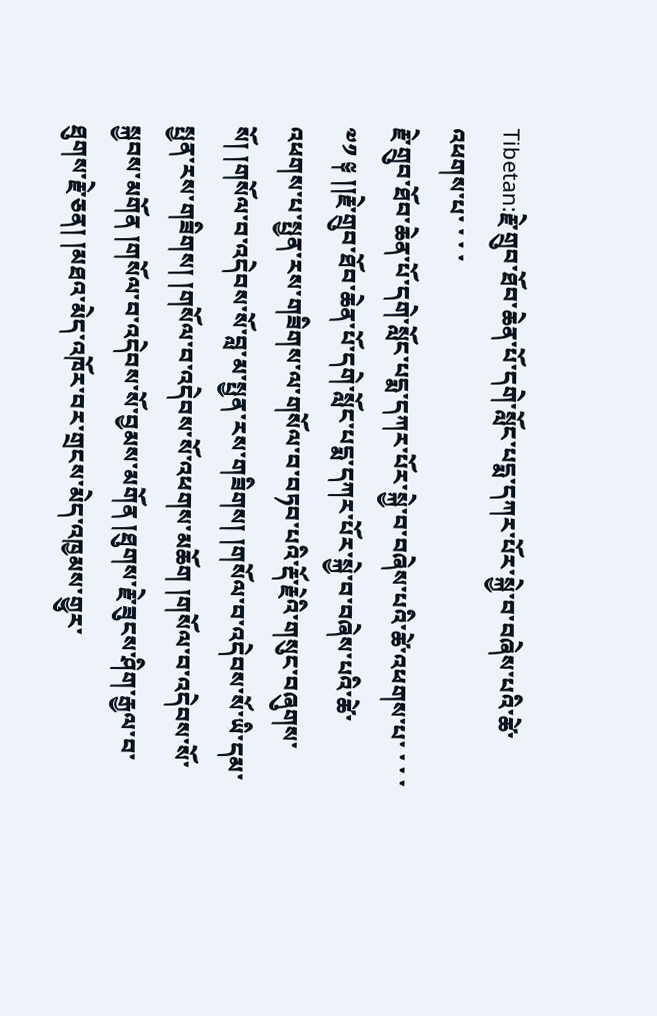Tibetan:རྗེ་གྲུབ་ཐོབ་ཆེན་པོ་དགེ་སློང་པདྨ་དཀར་པོར་སྐྱེ་བ་བཞེས་པའི་ཚེ་འཕགས་པ་ ་ ་ ་
རྗེ་གྲུབ་ཐོབ་ཆེན་པོ་དགེ་སློང་པདྨ་དཀར་པོར་སྐྱེ་བ་བཞེས་པའི་ཚེ་འཕགས་པ་ ་ ་ ་
༧༡ ༈ །།རྗེ་གྲུབ་ཐོབ་ཆེན་པོ་དགེ་སློང་པདྨ་དཀར་པོར་སྐྱེ་བ་བཞེས་པའི་ཚེ་འཕགས་པ་སྤྱན་རས་གཟིགས་ལ་གསོལ་བ་བཏབ་པའི་རྡོ་རྗེའི་གསུང་བཞུགས་སོ། །གསོལ་བ་འདེབས་སོ་བླ་མ་སྤྱན་རས་གཟིགས། །གསོལ་བ་འདེབས་སོ་ཡི་དམ་སྤྱན་རས་གཟིགས། །གསོལ་བ་འདེབས་སོ་འཕགས་མཆོག །གསོལ་བ་འདེབས་སོ་སྐྱབས་མགོན །གསོལ་བ་འདེབས་སོ་བྱམས་མགོན །ཐུགས་རྗེ་ཟུངས་ཤིག་རྒྱལ་བ་ཐུགས་རྗེ་ཅན། །མཐའ་མེད་འཁོར་བར་གྲངས་མེད་འཁྱམས་གྱུར་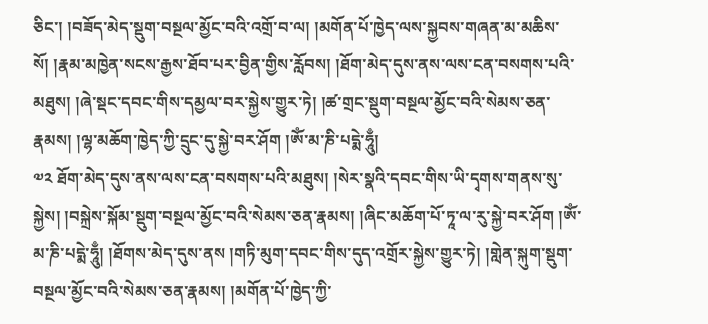ཅིང་། །བཟོད་མེད་སྡུག་བསྔལ་མྱོང་བའི་འགྲོ་བ་ལ། །མགོན་པོ་ཁྱེད་ལས་སྐྱབས་གཞན་མ་མཆིས་སོ། །རྣམ་མཁྱེན་སངས་རྒྱས་ཐོབ་པར་བྱིན་གྱིས་རློབས། །ཐོག་མེད་དུས་ནས་ལས་ངན་བསགས་པའི་མཐུས། །ཞེ་སྡང་དབང་གིས་དམྱལ་བར་སྐྱེས་གྱུར་ཏེ། །ཚ་གྲང་སྡུག་བསྔལ་མྱོང་བའི་སེམས་ཅན་རྣམས། །ལྷ་མཆོག་ཁྱེད་ཀྱི་དྲུང་དུ་སྐྱེ་བར་ཤོག །ༀ་མ་ཎི་པདྨེ་ཧཱུྃ།
༧༢ ཐོག་མེད་དུས་ནས་ལས་ངན་བསགས་པའི་མཐུས། །སེར་སྣའི་དབང་གིས་ཡི་དྭགས་གནས་སུ་སྐྱེས། །བསྐྲེས་སྐོམ་སྡུག་བསྔལ་མྱོང་བའི་སེམས་ཅན་རྣམས། །ཞིང་མཆོག་པོ་ཏཱ་ལ་རུ་སྐྱེ་བར་ཤོག །ༀ་མ་ཎི་པདྨེ་ཧཱུྃ། །ཐོགས་མེད་དུས་ནས །གཏི་མུག་དབང་གིས་དུད་འགྲོར་སྐྱེས་གྱུར་ཏེ། །གླེན་སྐུག་སྡུག་བསྔལ་མྱོང་བའི་སེམས་ཅན་རྣམས། །མགོན་པོ་ཁྱེད་ཀྱི་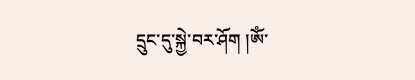དྲུང་དུ་སྐྱེ་བར་ཤོག །ༀ་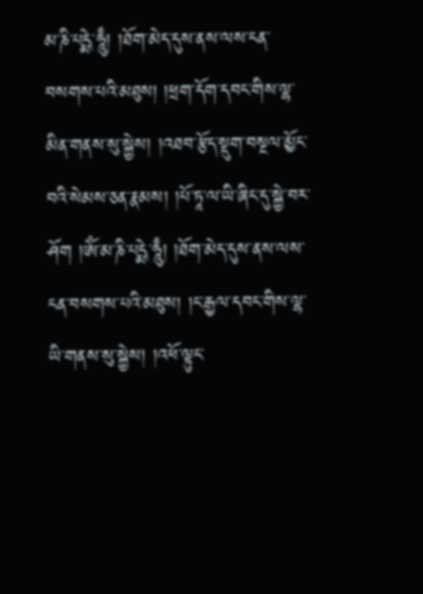མ་ཎི་པདྨེ་ཧཱུྃ། །ཐོག་མེད་དུས་ནས་ལས་ངན་བསགས་པའི་མཐུས། །ཕྲག་དོག་དབང་གིས་ལྷ་མིན་གནས་སུ་སྐྱེས། །འཐབ་རྩོད་སྡུག་བསྔལ་མྱོང་བའི་སེམས་ཅན་རྣམས། །པོ་ཏཱ་ལ་ཡི་ཞིང་དུ་སྐྱེ་བར་ཤོག །ༀ་མ་ཎི་པདྨེ་ཧཱུྃ། །ཐོག་མེད་དུས་ནས་ལས་ངན་བསགས་པའི་མཐུས། །ང་རྒྱལ་དབང་གིས་ལྷ་ཡི་གནས་སུ་སྐྱེས། །འཕོ་ལྟུང་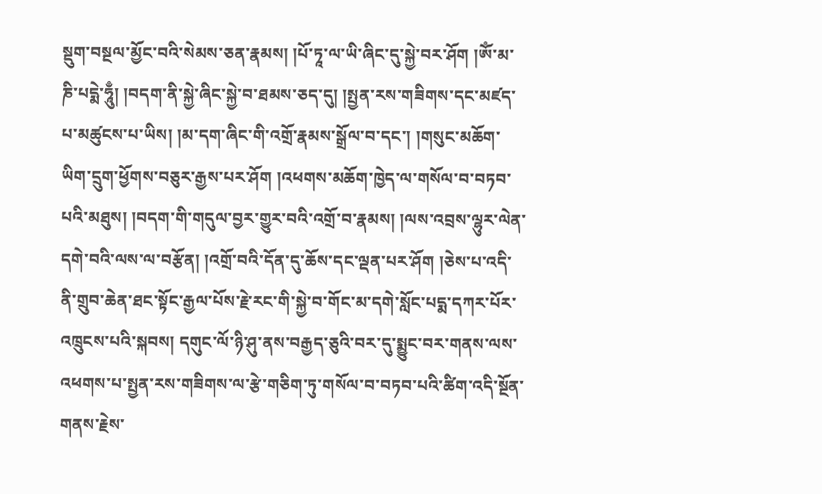སྡུག་བསྔལ་མྱོང་བའི་སེམས་ཅན་རྣམས། །པོ་ཏཱ་ལ་ཡི་ཞིང་དུ་སྐྱེ་བར་ཤོག །ༀ་མ་ཎི་པདྨེ་ཧཱུྃ། །བདག་ནི་སྐྱེ་ཞིང་སྐྱེ་བ་ཐམས་ཅད་དུ། །སྤྱན་རས་གཟིགས་དང་མཛད་པ་མཚུངས་པ་ཡིས། །མ་དག་ཞིང་གི་འགྲོ་རྣམས་སྒྲོལ་བ་དང་། །གསུང་མཆོག་ཡིག་དྲུག་ཕྱོགས་བཅུར་རྒྱས་པར་ཤོག །འཕགས་མཆོག་ཁྱེད་ལ་གསོལ་བ་བཏབ་པའི་མཐུས། །བདག་གི་གདུལ་བྱར་གྱུར་བའི་འགྲོ་བ་རྣམས། །ལས་འབྲས་ལྷུར་ལེན་དགེ་བའི་ལས་ལ་བརྩོན། །འགྲོ་བའི་དོན་དུ་ཆོས་དང་ལྡན་པར་ཤོག །ཅེས་པ་འདི་ནི་གྲུབ་ཆེན་ཐང་སྟོང་རྒྱལ་པོས་རྗེ་རང་གི་སྐྱེ་བ་གོང་མ་དགེ་སློང་པདྨ་དཀར་པོར་འཁྲུངས་པའི་སྐབས། དགུང་ལོ་ཉི་ཤུ་ནས་བརྒྱད་ཅུའི་བར་དུ་སྨྱུང་བར་གནས་ལས་འཕགས་པ་སྤྱན་རས་གཟིགས་ལ་རྩེ་གཅིག་ཏུ་གསོལ་བ་བཏབ་པའི་ཚིག་འདི་སྔོན་གནས་རྗེས་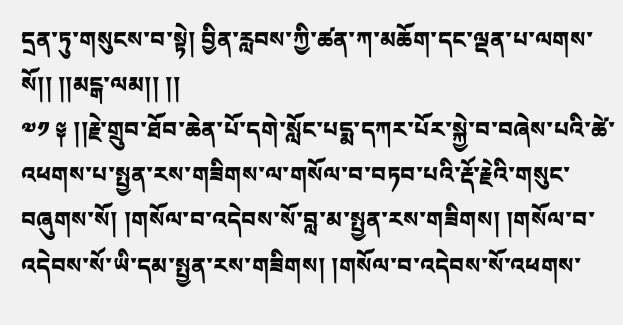དྲན་ཏུ་གསུངས་བ་སྟེ། བྱིན་རླབས་ཀྱི་ཚན་ཀ་མཆོག་དང་ལྡན་པ་ལགས་སོ།། །།མངྒ་ལམ།། །།
༧༡ ༈ །།རྗེ་གྲུབ་ཐོབ་ཆེན་པོ་དགེ་སློང་པདྨ་དཀར་པོར་སྐྱེ་བ་བཞེས་པའི་ཚེ་འཕགས་པ་སྤྱན་རས་གཟིགས་ལ་གསོལ་བ་བཏབ་པའི་རྡོ་རྗེའི་གསུང་བཞུགས་སོ། །གསོལ་བ་འདེབས་སོ་བླ་མ་སྤྱན་རས་གཟིགས། །གསོལ་བ་འདེབས་སོ་ཡི་དམ་སྤྱན་རས་གཟིགས། །གསོལ་བ་འདེབས་སོ་འཕགས་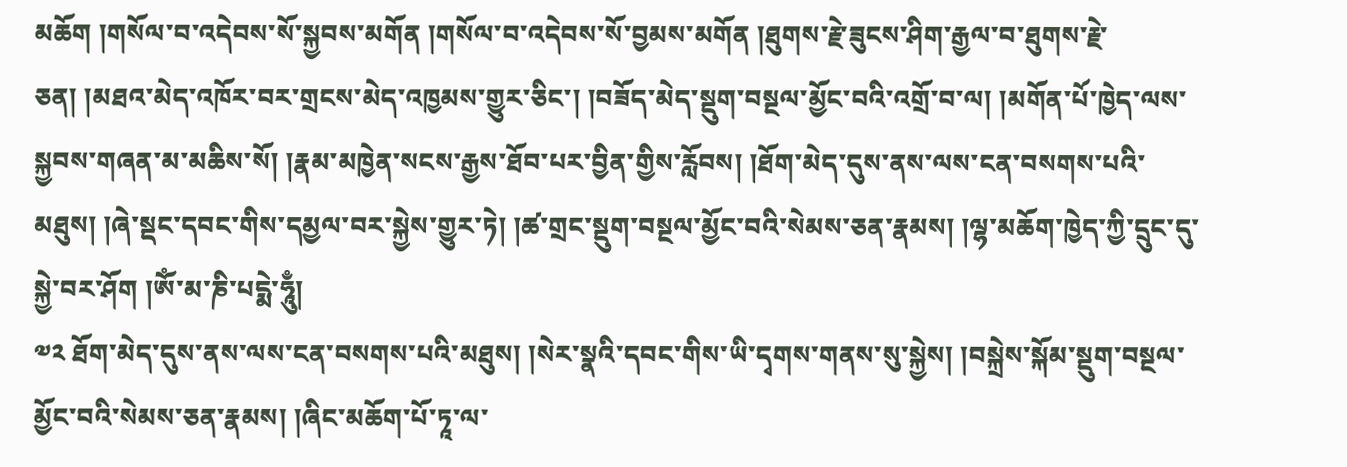མཆོག །གསོལ་བ་འདེབས་སོ་སྐྱབས་མགོན །གསོལ་བ་འདེབས་སོ་བྱམས་མགོན །ཐུགས་རྗེ་ཟུངས་ཤིག་རྒྱལ་བ་ཐུགས་རྗེ་ཅན། །མཐའ་མེད་འཁོར་བར་གྲངས་མེད་འཁྱམས་གྱུར་ཅིང་། །བཟོད་མེད་སྡུག་བསྔལ་མྱོང་བའི་འགྲོ་བ་ལ། །མགོན་པོ་ཁྱེད་ལས་སྐྱབས་གཞན་མ་མཆིས་སོ། །རྣམ་མཁྱེན་སངས་རྒྱས་ཐོབ་པར་བྱིན་གྱིས་རློབས། །ཐོག་མེད་དུས་ནས་ལས་ངན་བསགས་པའི་མཐུས། །ཞེ་སྡང་དབང་གིས་དམྱལ་བར་སྐྱེས་གྱུར་ཏེ། །ཚ་གྲང་སྡུག་བསྔལ་མྱོང་བའི་སེམས་ཅན་རྣམས། །ལྷ་མཆོག་ཁྱེད་ཀྱི་དྲུང་དུ་སྐྱེ་བར་ཤོག །ༀ་མ་ཎི་པདྨེ་ཧཱུྃ།
༧༢ ཐོག་མེད་དུས་ནས་ལས་ངན་བསགས་པའི་མཐུས། །སེར་སྣའི་དབང་གིས་ཡི་དྭགས་གནས་སུ་སྐྱེས། །བསྐྲེས་སྐོམ་སྡུག་བསྔལ་མྱོང་བའི་སེམས་ཅན་རྣམས། །ཞིང་མཆོག་པོ་ཏཱ་ལ་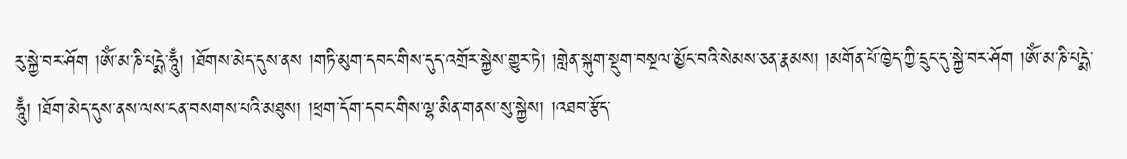རུ་སྐྱེ་བར་ཤོག །ༀ་མ་ཎི་པདྨེ་ཧཱུྃ། །ཐོགས་མེད་དུས་ནས །གཏི་མུག་དབང་གིས་དུད་འགྲོར་སྐྱེས་གྱུར་ཏེ། །གླེན་སྐུག་སྡུག་བསྔལ་མྱོང་བའི་སེམས་ཅན་རྣམས། །མགོན་པོ་ཁྱེད་ཀྱི་དྲུང་དུ་སྐྱེ་བར་ཤོག །ༀ་མ་ཎི་པདྨེ་ཧཱུྃ། །ཐོག་མེད་དུས་ནས་ལས་ངན་བསགས་པའི་མཐུས། །ཕྲག་དོག་དབང་གིས་ལྷ་མིན་གནས་སུ་སྐྱེས། །འཐབ་རྩོད་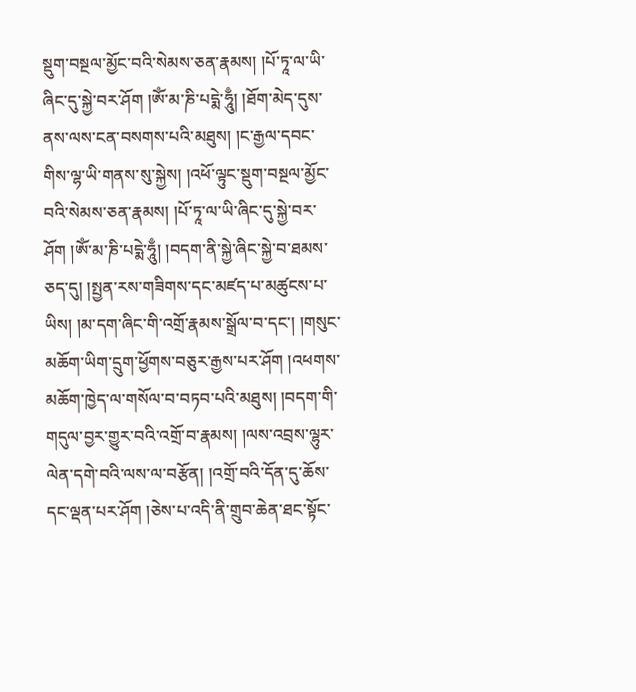སྡུག་བསྔལ་མྱོང་བའི་སེམས་ཅན་རྣམས། །པོ་ཏཱ་ལ་ཡི་ཞིང་དུ་སྐྱེ་བར་ཤོག །ༀ་མ་ཎི་པདྨེ་ཧཱུྃ། །ཐོག་མེད་དུས་ནས་ལས་ངན་བསགས་པའི་མཐུས། །ང་རྒྱལ་དབང་གིས་ལྷ་ཡི་གནས་སུ་སྐྱེས། །འཕོ་ལྟུང་སྡུག་བསྔལ་མྱོང་བའི་སེམས་ཅན་རྣམས། །པོ་ཏཱ་ལ་ཡི་ཞིང་དུ་སྐྱེ་བར་ཤོག །ༀ་མ་ཎི་པདྨེ་ཧཱུྃ། །བདག་ནི་སྐྱེ་ཞིང་སྐྱེ་བ་ཐམས་ཅད་དུ། །སྤྱན་རས་གཟིགས་དང་མཛད་པ་མཚུངས་པ་ཡིས། །མ་དག་ཞིང་གི་འགྲོ་རྣམས་སྒྲོལ་བ་དང་། །གསུང་མཆོག་ཡིག་དྲུག་ཕྱོགས་བཅུར་རྒྱས་པར་ཤོག །འཕགས་མཆོག་ཁྱེད་ལ་གསོལ་བ་བཏབ་པའི་མཐུས། །བདག་གི་གདུལ་བྱར་གྱུར་བའི་འགྲོ་བ་རྣམས། །ལས་འབྲས་ལྷུར་ལེན་དགེ་བའི་ལས་ལ་བརྩོན། །འགྲོ་བའི་དོན་དུ་ཆོས་དང་ལྡན་པར་ཤོག །ཅེས་པ་འདི་ནི་གྲུབ་ཆེན་ཐང་སྟོང་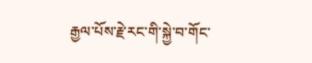རྒྱལ་པོས་རྗེ་རང་གི་སྐྱེ་བ་གོང་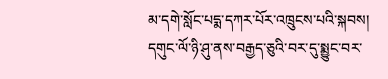མ་དགེ་སློང་པདྨ་དཀར་པོར་འཁྲུངས་པའི་སྐབས། དགུང་ལོ་ཉི་ཤུ་ནས་བརྒྱད་ཅུའི་བར་དུ་སྨྱུང་བར་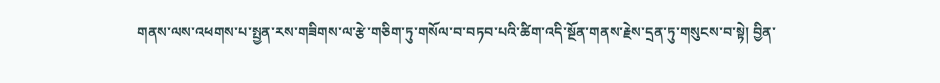གནས་ལས་འཕགས་པ་སྤྱན་རས་གཟིགས་ལ་རྩེ་གཅིག་ཏུ་གསོལ་བ་བཏབ་པའི་ཚིག་འདི་སྔོན་གནས་རྗེས་དྲན་ཏུ་གསུངས་བ་སྟེ། བྱིན་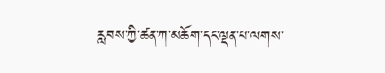རླབས་ཀྱི་ཚན་ཀ་མཆོག་དང་ལྡན་པ་ལགས་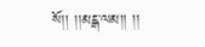སོ།། །།མངྒ་ལམ།། །།